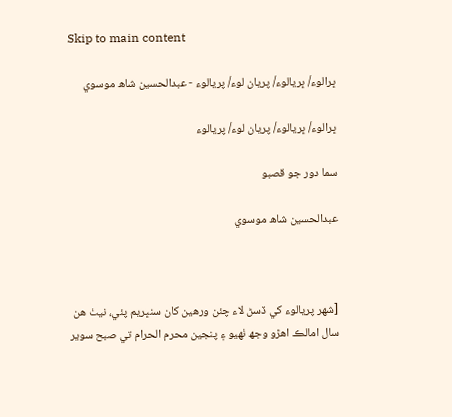Skip to main content

ڀرالوء/ ڀريالوء/ پريان لوء/ پريالوء - عبدالحسين شاھ موسوي

ڀرالوء/ ڀريالوء/ پريان لوء/ پريالوء

سما دور جو قصبو

عبدالحسين شاھ موسوي



[شھر پريالوء کي ڏسڻ لاء چئن ورهين کان سنڀريم پئي، نيٺ هن سال امالڪ اهڙو وجھ ٺھيو ۽ پنجين محرم الحرام تي صبح سوير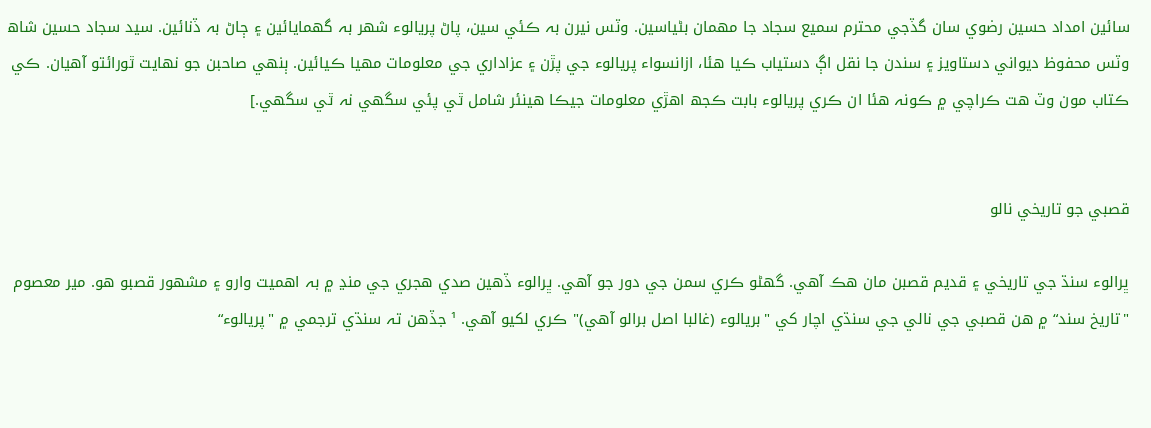سائين امداد حسين رضوي سان گڏجي محترم سميع سجاد جا مھمان بڻياسين. وٽس نيرن بہ ڪئي سين، پاڻ پريالوء شھر بہ گھمايائين ۽ ڄاڻ بہ ڏنائين. سيد سجاد حسين شاھ وٽس محفوظ ديواني دستاويز ۽ سندن جا نقل اڳ دستياب ڪيا هئا، ازانسواء پريالوء جي پڙن ۽ عزاداري جي معلومات مھيا ڪيائين. ٻنھي صاحبن جو نھايت ٿورائتو آهيان. ڪي ڪتاب مون وٽ هت ڪراچي ۾ ڪونہ هئا ان ڪري پريالوء بابت ڪجھ اهڙي معلومات جيڪا هينئر شامل ٿي پئي سگھي نہ ٿي سگھي.]


قصبي جو تاريخي نالو

ڀرالوء سنڌ جي تاریخي ۽ قدیم قصبن مان هڪ آهي. گھڻو ڪري سمن جي دور جو آهي. ڀرالوء ڏهين صدي هجري جي منڍ ۾ بہ اهميت وارو ۽ مشھور قصبو هو. مير معصوم "تاريخ سند“ ۾ هن قصبي جي نالي جي سنڌي اچار کي "بريالوء (غالبا اصل برالو آهي)" ڪري لکيو آهي. ¹ جڏهن تہ سنڌي ترجمي ۾ "پريالوء“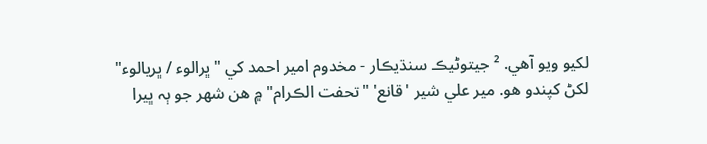لکيو ويو آهي. ² جيتوڻيڪ سنڌيڪار - مخدوم امير احمد کي "ڀرالوء / ڀريالوء" لکڻ کپندو هو. مير علي شير 'قانع' "تحفت الڪرام" ۾ ھن شھر جو ٻہ ڀيرا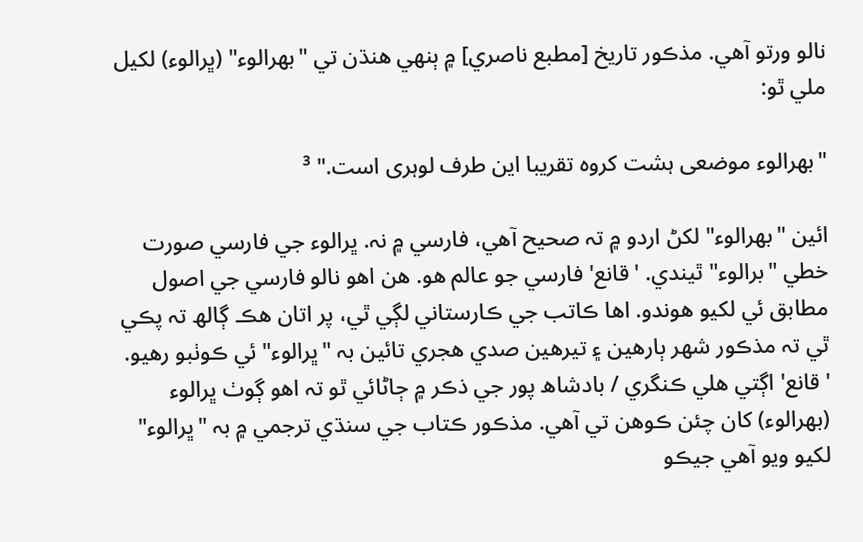نالو ورتو آهي. مذڪور تاريخ [مطبع ناصري] ۾ ٻنھي هنڌن تي "بھرالوء" (ڀرالوء) لکيل ملي ٿو:

"بھرالوء موضعی ہشت کروہ تقریبا این طرف لوہری است." ³

ائين "بھرالوء" لکڻ اردو ۾ تہ صحيح آهي، فارسي ۾ نہ. ڀرالوء جي فارسي صورت خطي "برالوء" ٿيندي. 'قانع' فارسي جو عالم هو. هن اهو نالو فارسي جي اصول مطابق ئي لکيو هوندو. اها ڪاتب جي ڪارستاني لڳي ٿي، پر اتان هڪ ڳالھ تہ پڪي ٿي تہ مذڪور شھر ٻارھين ۽ تيرهين صدي هجري تائين بہ "ڀرالوء" ئي ڪوٺبو رھيو. 'قانع' اڳتي هلي ڪنگري / بادشاھ پور جي ذڪر ۾ ڄاڻائي ٿو تہ اهو ڳوٺ ڀرالوء (بھرالوء) کان چئن ڪوهن تي آهي. مذڪور ڪتاب جي سنڌي ترجمي ۾ بہ "ڀرالوء" لکيو ويو آهي جيڪو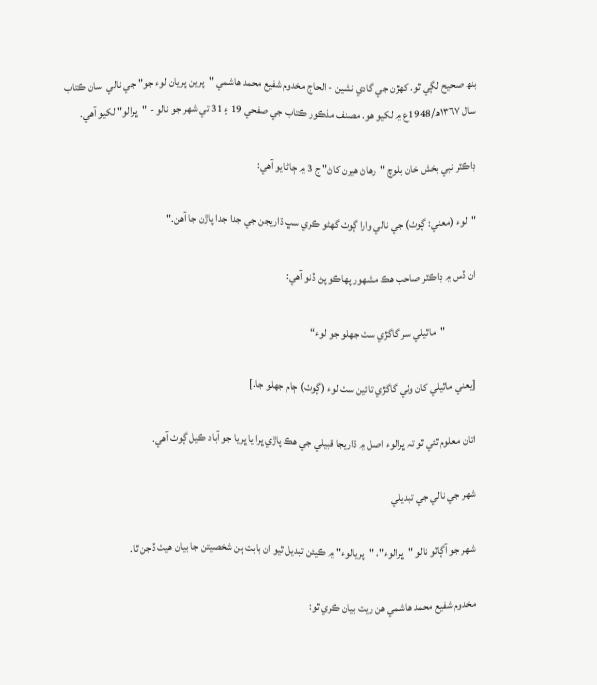بنھ صحيح لڳي ٿو. کھڙن جي گادي نشين - الحاج مخدوم شفيع محمد هاشمي "پرين پريان لوء جو" جي نالي  سان ڪتاب سال ١٣٦٧ھ/1948ع ۾ لکيو هو. مصنف مذڪور ڪتاب جي صفحي 19 ۽ 31 تي شھر جو نالو - "ڀرالو" لکيو آهي.

ڊاڪٽر نبي بخش خان بلوچ "رھاڻ هيرن کاڻ" ج 3 ۾ ڄاڻايو آهي:

"لوء (معني: ڳوٺ) جي نالي وارا ڳوٺ گھٹو ڪري سڀ ڌاريجن جي جدا جدا پاڙن جا آهن."

ان ڏس ۾ ڊاڪٽر صاحب هڪ مشھور پھاڪو پڻ ڏنو آهي:

               "ماٿيلي سر گاگڙي سٺ جھلو جو لوء“

[يعني ماٿيلي كان وٺي گاگڙي تائين سٺ لوء (ڳوٺ) ڄام جھلو جا.]

اتان معلوم ٿئي ٿو تہ ڀرالوء اصل ۾ ڌاريجا قبيلي جي هڪ پاڙي ڀرا يا ڀريا جو آباد ڪيل ڳوٺ آهي.

شھر جي نالي جي تبديلي

شھر جو آڳاٽو نالو "ڀرالوء"، "پريالوء" ۾ ڪيئن تبديل ٿيو ان بابت ٻن شخصيتن جا بيان هيٺ ڏجن ٿا.

مخدوم شفيع محمد هاشمي هن ريت بيان ڪري ٿو: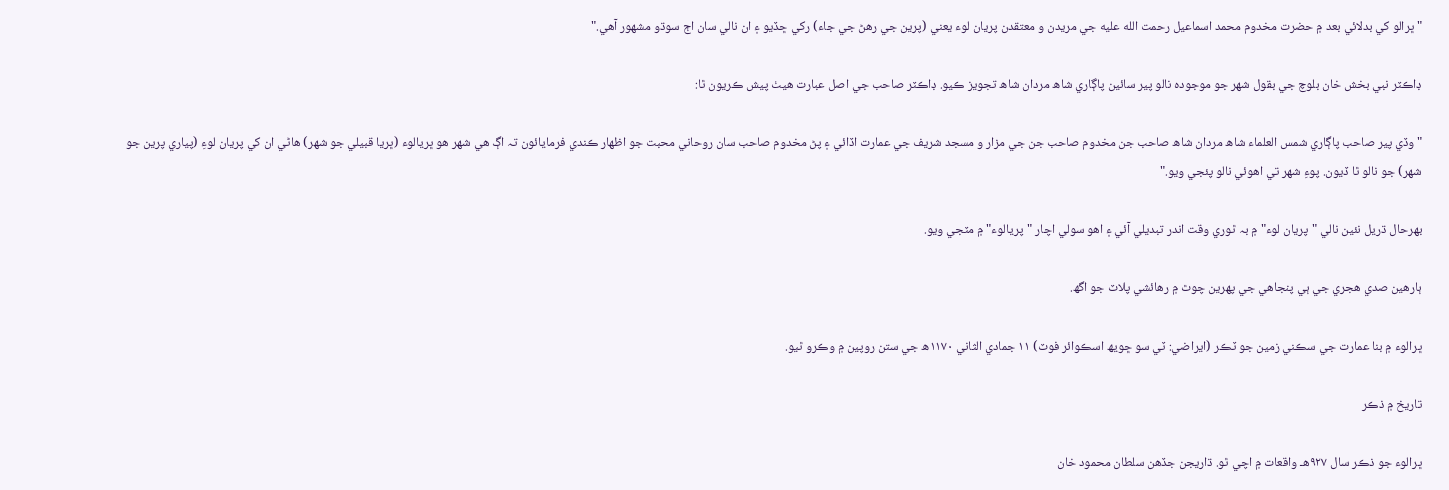"ڀرالو كي بدلائي بعد ۾ حضرت مخدوم محمد اسماعیل رحمت الله عليه جي مریدن و معتقدن پریان لوء يعني (پرین جي رهڻ جي جاء) رکي ڇڏيو ۽ ان نالي سان اڄ سوڌو مشھور آهي."

ڊاڪٽر نبي بخش خان بلوچ جي بقول شھر جو موجوده نالو پير سائين پاڳاري شاھ مردان شاھ تجويز ڪيو. ڊاڪٽر صاحب جي اصل عبارت هيٺ پيش ڪريون ٿا:

"وڏي پير صاحب پاڳاري شمس العلماء شاھ مردان شاھ صاحب جن مخدوم صاحب جن جي مزار و مسجد شريف جي عمارت اڏائي ۽ پڻ مخدوم صاحب سان روحاني محبت جو اظھار ڪندي فرمايائون تہ اڳ هي شھر هو ڀريالوء (ڀريا قبيلي جو شھر) هاڻي ان کي پریان لوءِ (پياري پرين جو شھر) جو نالو ٿا ڏيون. پوءِ شھر تي اهوئي نالو پئجي ويو."

بھرحال ڌريل نئين نالي "پریان لوء" ۾ بہ ٿوري وقت اندر تبديلي آئي ۽ اهو سولي اچار "پريالوء" ۾ مٽجي ويو.

ٻارهين صدي هجري جي ٻي پنجاھي جي پھرين چوٿ ۾ رهائشي پلاٽ جو اگھ.

ڀرالوء ۾ بنا عمارت جي سڪني زمين جو ٽڪر (ايراضي: ٽي سو ڇويھ اسڪوائر فوٽ) ١١ جمادي الثاني ١١٧٠ھ جي ستن روپين ۾ وڪرو ٿيو.

تاريخ ۾ ذڪر

ڀرالوء جو ذڪر سال ٩٢٧هـ واقعات ۾ اچي ٿو. ڌاريجن جڏهن سلطان محمود خان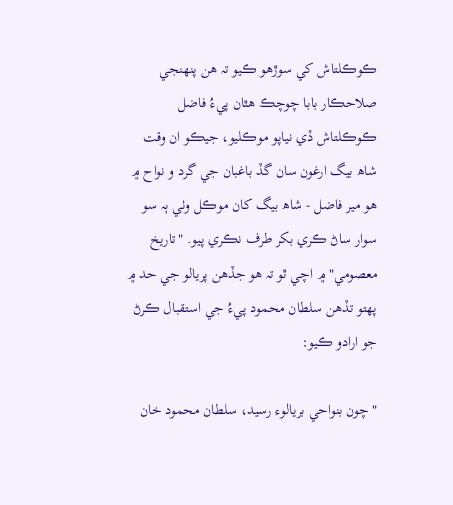ڪوڪلتاش کي سوڙهو ڪيو تہ هن پنھنجي صلاحڪار بابا چوچڪ هٿان پيءُ فاضل ڪوڪلتاش ڏي نياپو موڪليو، جيڪو ان وقت شاھ بیگ ارغون سان گڏ باغبان جي گرد و نواح ۾ هو میر فاضل - شاھ بیگ کان موڪل وٺي ٻہ سو سوار ساڻ ڪري بكر طرف نڪري پيو. "تاریخ معصومي" ۾ اچي ٿو تہ هو جڏهن پريالو جي حد ۾ پھتو تڏھن سلطان محمود پيءُ جي استقبال ڪرڻ جو ارادو ڪيو:

"چون بنواحي بريالوء رسيد، سلطان محمود خان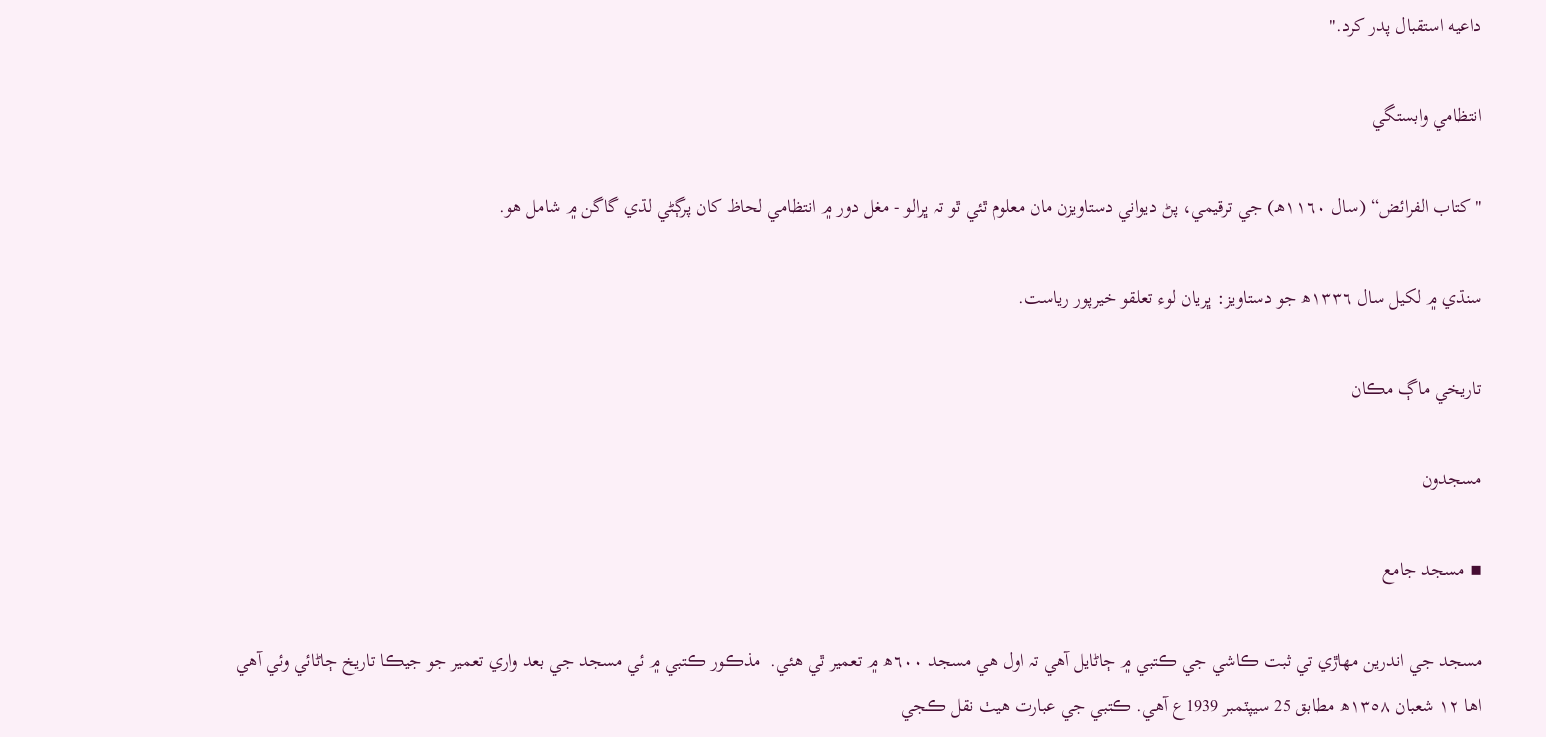داعیه استقبال پدر کرد."

انتظامي وابستگي

"كتاب الفرائض“ (سال ١١٦٠هـ) جي ترقيمي، پڻ ديواني دستاويزن مان معلوم ٿئي ٿو تہ ڀرالو - مغل دور ۾ انتظامي لحاظ کان پرڳڻي لڌي گاگن ۾ شامل هو.

سنڌي ۾ لکيل سال ١٣٣٦ھ جو دستاويز: ڀريان لوء تعلقو خيرپور رياست.

تاريخي ماڳ مڪان

مسجدون

▪ مسجد جامع

مسجد جي اندرين مھاڙي تي ثبت ڪاشي جي ڪتبي ۾ ڄاڻايل آهي تہ اول هي مسجد ٦٠٠ھ ۾ تعمير ٿي هئي.  مذڪور ڪتبي ۾ ئي مسجد جي بعد واري تعمير جو جيڪا تاريخ ڄاڻائي وئي آهي اها ١٢ شعبان ١٣٥٨ھ مطابق 25 سيپٽمبر 1939ع آهي. ڪتبي جي عبارت هيٺ نقل ڪجي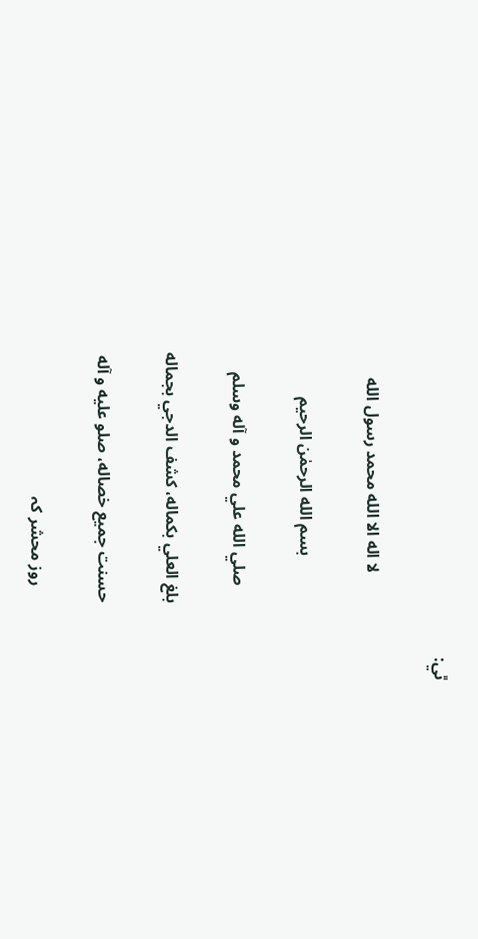ٿي:

                          لا اله الا الله محمد رسول الله

                              بسم الله الرحمٰن الرحيم

                       صلي الله علي محمد و آله وسلم

                   بلغ العلي بکماله، کشف الدجي بجماله

                   حسنت جميع خصاله، صلو عليه و آله

                       روز محشر کہ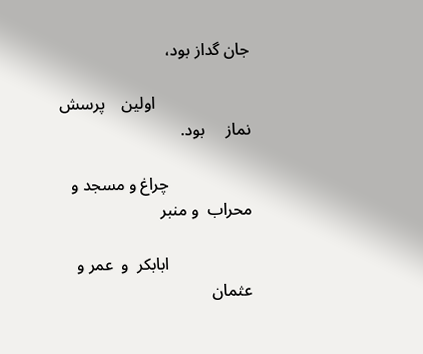جان گداز بود،

                       اولين    پرسش   نماز     بود.

                    چراغ و مسجد و محراب  و منبر

                    ابابکر  و  عمر و  عثمان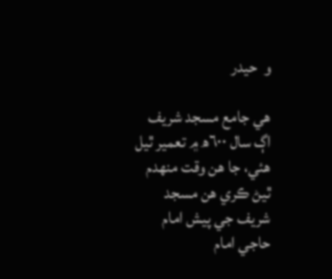و  حيدر

هي جامع مسجد شريف اڳ سال ٦٠٠ھ ۾ تعمير ٿيل هئي، جا هن وقت منھدم ٿيڻ ڪري هن مسجد شريف جي پيش امام حاجي امام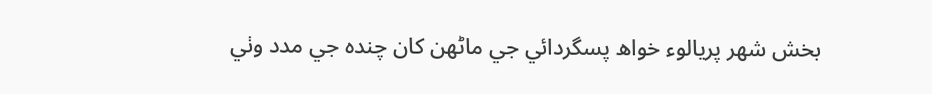بخش شھر پريالوء خواھ پسگردائي جي ماڻھن کان چنده جي مدد وٺي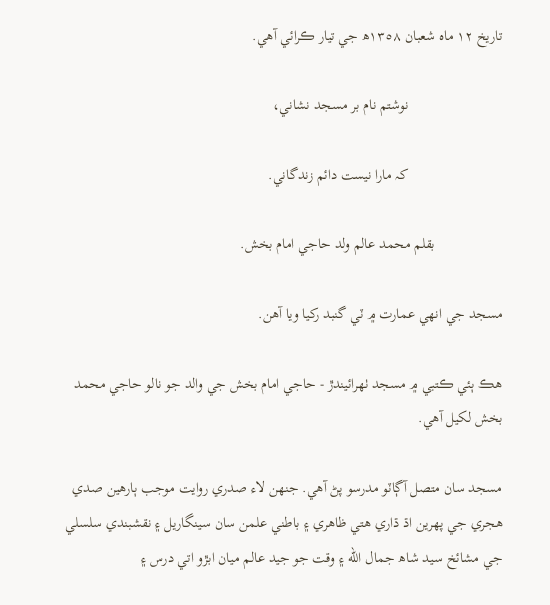تاريخ ١٢ ماه شعبان ١٣٥٨ھ جي تيار ڪرائي آهي.

                         نوشتم نام بر مسجد نشاني،

                         کہ مارا نيست دائم زندگاني.

                  بقلم محمد عالم ولد حاجي امام بخش.

مسجد جي انھي عمارت ۾ ٽي گنبد رکيا ويا آهن.

هڪ ٻئي ڪتبي ۾ مسجد ٺھرائيندڙ - حاجي امام بخش جي والد جو نالو حاجي محمد بخش لکيل آهي.

مسجد سان متصل آڳاٽو مدرسو پڻ آهي. جنھن لاء صدري روايت موجب ٻارهين صدي هجري جي پھرين اڌ ڌاري هتي ظاهري ۽ باطني علمن سان سينگاريل ۽ نقشبندي سلسلي جي مشائخ سيد شاھ جمال الله ۽ وقت جو جيد عالم ميان ابڙو اتي درس ۽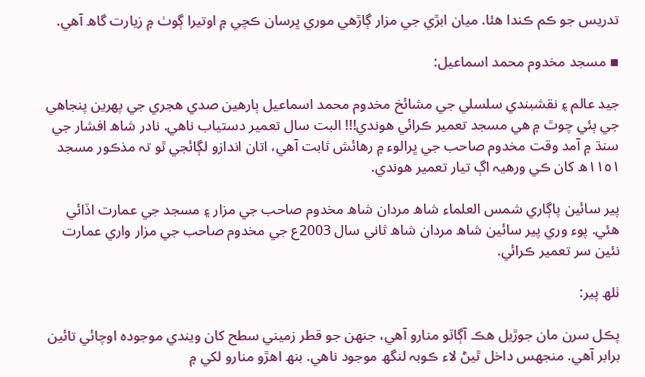تدريس جو ڪم ڪندا هئا. ميان ابڙي جي مزار ڳاڙهي موري ڀرسان ڪچي ۾ اوتيرا ڳوٺ ۾ زيارت گاھ آهي.

▪ مسجد مخدوم محمد اسماعيل:

جيد عالم ۽ نقشبندي سلسلي جي مشائخ مخدوم محمد اسماعيل ٻارھين صدي هجري جي پھرين پنجاهي جي ٻئي چوٿ ۾ هي مسجد تعمير ڪرائي هوندي!!! البت سال تعمير دستياب ناهي. نادر شاھ افشار جي سنڌ ۾ آمد وقت مخدوم صاحب جي ڀرالوء ۾ رھائش ثابت آهي، اتان اندازو لڳائجي ٿو تہ مذڪور مسجد ١١٥١ھ کان ڪي ورھيہ اڳ تيار تعمير هوندي.

پير سائين پاڳاري شمس العلماء شاھ مردان شاھ مخدوم صاحب جي مزار ۽ مسجد جي عمارت اڏائي هئي. پوء وري پير سائين شاھ مردان شاھ ثاني سال 2003ع جي مخدوم صاحب جي مزار واري عمارت نئين سر تعمير ڪرائي.

ٺلھ پير:

پڪل سرن مان جوڙيل هڪ آڳاٽو منارو آهي، جنھن جو قطر زميني سطح کان ويندي موجوده اوچائي تائين برابر آهي. منجھس داخل ٿيڻ لاء ڪوبہ لنگھ موجود ناهي. بنھ اهڙو منارو لکي ۾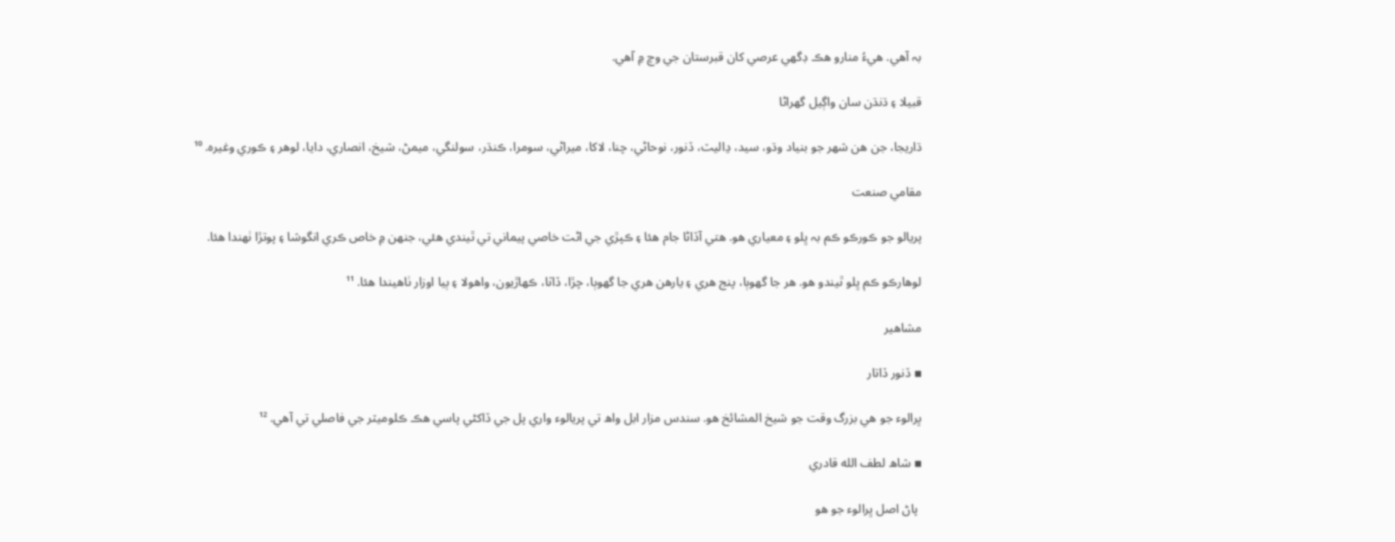بہ آهي. هيءُ منارو هڪ ڊگھي عرصي کان قبرستان جي وچ ۾ آهي.

قبيلا ۽ ڌنڌن سان واڳيل گھراڻا

ڌاريجا، جن هن شھر جو بنياد وڌو، سيد، ڍاليٽ، ڏنور، نوحاڻي، چنا، لاکا، ميراڻي، سومرا، ڪنڌر، سولنگي، ميمڻ، شيخ، انصاري، دايا، لوهر ۽ ڪوري وغيره. ¹⁰

مقامي صنعت

پريالو جو ڪورڪو ڪم بہ ڀلو ۽ معياري هو. هتي آڏاڻا جام هئا ۽ ڪپڙي جي اڻت خاصي پيماني تي ٿيندي هئي، جنھن ۾ خاص ڪري انگوشا ۽ پوتڙا ٺھندا هئا.

لوهارڪو ڪم ڀلو ٿيندو هو. هر جا گھوٻا، پنج هري ۽ يارهن هري جا گھوٻا، چڙا، ڏاٽا، ڪھاڙيون، واهولا ۽ ٻيا اوزار ٺاهيندا هئا. ¹¹

مشاهير

▪ ڏنور ڏاتار

ڀرالوء جو هي بزرگ وقت جو شيخ المشائخ هو. سندس مزار ابل واھ تي پريالوء واري پل جي ڏاکڻي پاسي ھڪ ڪلوميٽر جي فاصلي تي آھي. ¹²

▪ شاھ لطف الله قادري

 پاڻ اصل ڀرالوء جو هو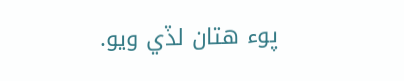پوء هتان لڏي ويو.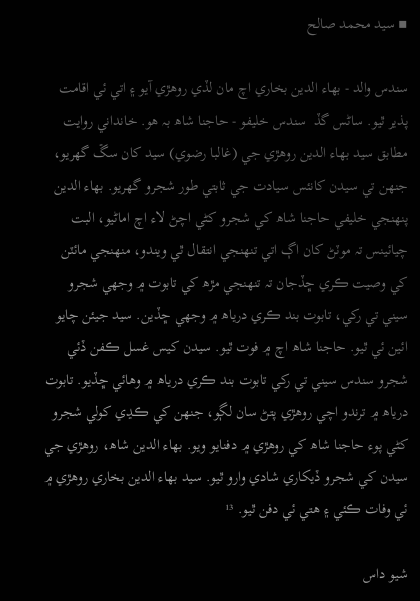▪ سيد محمد صالح

سندس والد - بھاء الدين بخاري اچ مان لڏي روهڙي آيو ۽ اتي ئي اقامت پذير ٿيو. ساڻس گڏ  سندس خليفو - حاجنا شاھ بہ هو. خانداني روايت مطابق سيد بھاء الدين روھڙي جي (غالبا رضوي) سيد کان سڱ گھريو، جنھن تي سيدن کانئس سيادت جي ثابتي طور شجرو گھريو. بھاء الدين پنھنجي خليفي حاجنا شاھ کي شجرو کڻي اچڻ لاء اچ اماڻيو، البت چيائينس تہ موٽڻ کان اڳ اتي تنھنجي انتقال ٿي ويندو، منھنجي مائٽن کي وصيت ڪري ڇڏجان تہ تنھنجي مڙھ کي تابوت ۾ وجھي شجرو  سيني تي رکي، تابوت بند ڪري درياھ ۾ وجھي ڇڏين. سيد جيئن چايو ائين ئي ٿيو. حاجنا شاھ اچ ۾ فوت ٿيو. سيدن کيس غسل ڪفن ڏئي شجرو سندس سيني تي رکي تابوت بند ڪري درياھ ۾ وھائي ڇڏيو. تابوت درياھ ۾ ترندو اچي روھڙي پتڻ سان لڳو، جنھن کي ڪڍي کولي شجرو کڻي پوء حاجنا شاھ کي روھڙي ۾ دفنايو ويو. بھاء الدين شاھ، روھڙي جي سيدن کي شجرو ڏيکاري شادي وارو ٿيو. سيد بھاء الدين بخاري روھڙي ۾ ئي وفات ڪئي ۽ هتي ئي دفن ٿيو. ¹³

شيو داس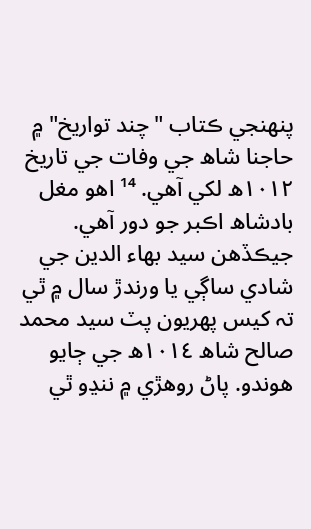پنھنجي ڪتاب "چند تواريخ" ۾ حاجنا شاھ جي وفات جي تاريخ ١٠١٢ھ لکي آهي. ¹⁴ اهو مغل بادشاھ اڪبر جو دور آهي. جيڪڏهن سيد بھاء الدين جي شادي ساڳي يا ورندڙ سال ۾ ٿي تہ کيس پھريون پٽ سيد محمد صالح شاھ ١٠١٤ھ جي ڄايو هوندو. پاڻ روھڙي ۾ ننڍو ٿي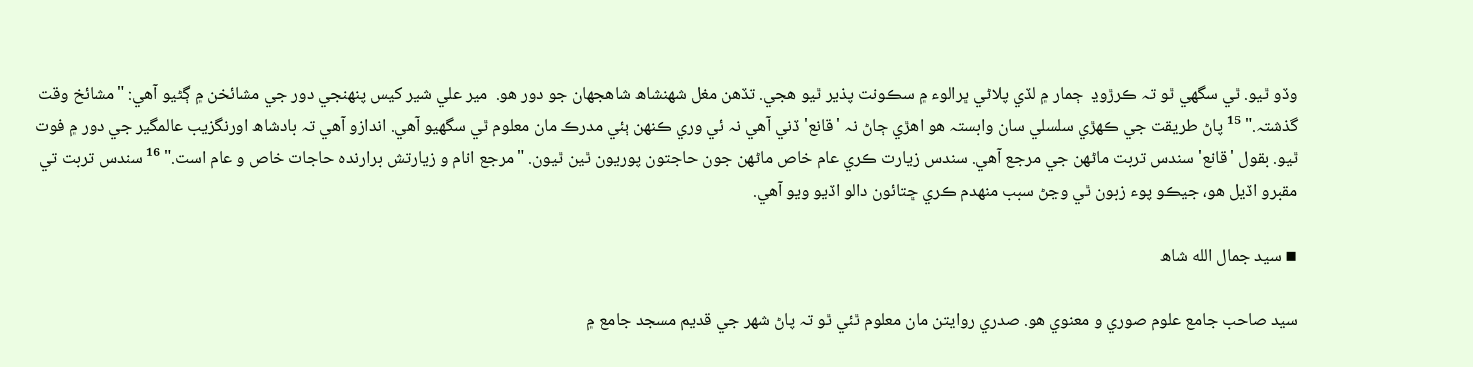وڏو ٿيو. ٿي سگھي ٿو تہ ڪرڙوڍ  ڄمار ۾ لڏي پلاڻي ڀرالوء ۾ سڪونت پذير ٿيو هجي. تڏھن مغل شھنشاھ شاهجھان جو دور هو.  مير علي شير کيس پنھنجي دور جي مشائخن ۾ ڳڻيو آهي: "مشائخ وقت گذشتہ." ¹⁵ پاڻ طريقت جي ڪھڙي سلسلي سان وابستہ هو اهڙي ڄاڻ نہ 'قانع' ڏني آهي نہ ئي وري ڪنھن ٻئي مدرڪ مان معلوم ٿي سگھيو آهي. اندازو آهي تہ بادشاھ اورنگزيب عالمگير جي دور ۾ فوت ٿيو. بقول 'قانع' سندس تربت ماڻھن جي مرجع آهي. سندس زيارت ڪري عام خاص ماڻھن جون حاجتون پوریون ٿین ٿیون. "مرجع انام و زیارتش برارندہ حاجات خاص و عام است." ¹⁶ سندس تربت تي مقبرو اڏيل هو، جيڪو پوء زبون ٿي وڃڻ سبب منھدم ڪري ڇتائون دالو اڏيو ويو آهي.

▪ سيد جمال الله شاھ

سيد صاحب جامع علوم صوري و معنوي هو. صدري روايتن مان معلوم ٿئي ٿو تہ پاڻ شھر جي قديم مسجد جامع ۾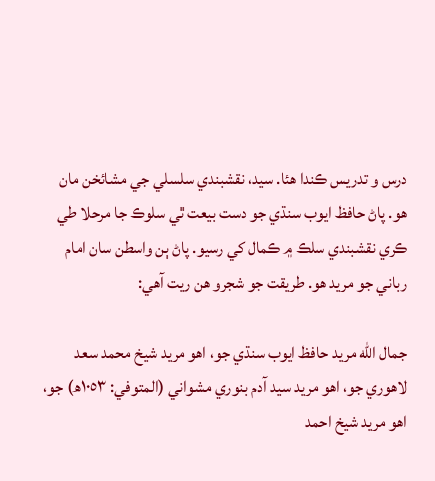درس و تدريس ڪندا هئا. سيد، نقشبندي سلسلي جي مشائخن مان هو. پاڻ حافظ ايوب سنڌي جو دست بيعت ٿي سلوڪ جا مرحلا طي ڪري نقشبندي سلڪ ۾ ڪمال کي رسيو. پاڻ ٻن واسطن سان امام رباني جو مريد هو. طريقت جو شجرو هن ريت آهي:

جمال الله مريد حافظ ايوب سنڌي جو، اهو مريد شيخ محمد سعد لاھوري جو، اهو مريد سيد آدم بنوري مشواني (المتوفي: ١٠٥٣ھ) جو، اهو مريد شيخ احمد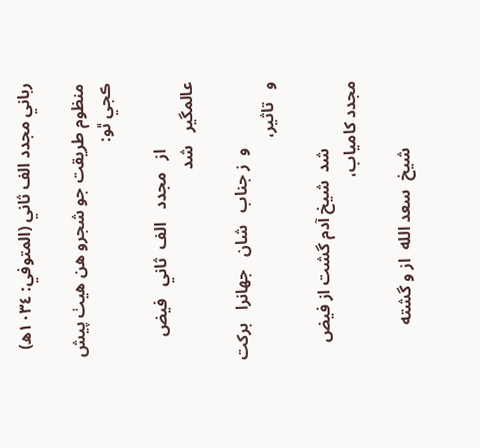رباني مجدد الف ثاني (المتوفي: ١٠٣٤ھ)

منظوم طريقت جو شجرو هن هيٺ پيش ڪجي ٿو:

                از   مجدد   الف  ثاني   فيض  عالمگیر   شد

                و  ز جناب   شان   جهانرا   برکت   و   تاثیر،

                شد  شیخ آدم گشت از فیض مجدد کامیاب،

                شیخ  سعد الله  از و گشته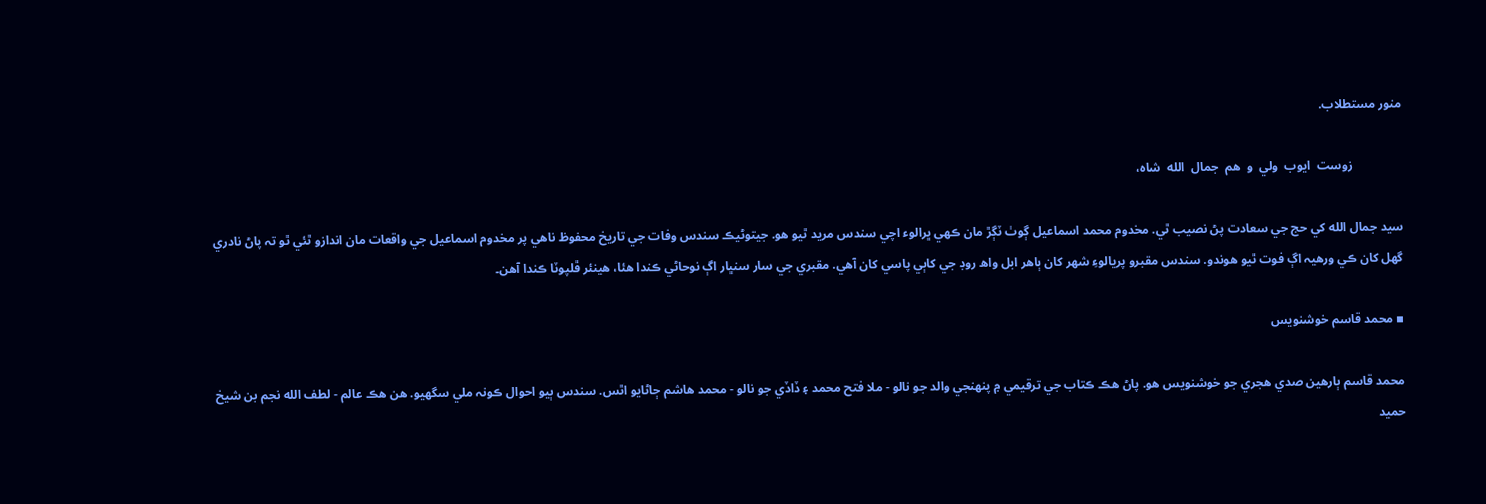منور مستطلاب.

                زوست  ايوب  ولي  و  هم  جمال  الله  شاه،

سيد جمال الله کي حج جي سعادت پڻ نصيب ٿي. مخدوم محمد اسماعيل ڳوٺ ٽڳڙ مان ڪھي ڀرالوء اچي سندس مريد ٿيو هو. جيتوڻيڪ سندس وفات جي تاريخ محفوظ ناهي پر مخدوم اسماعيل جي واقعات مان اندازو ٿئي ٿو تہ پاڻ نادري گھل کان ڪي ورھيہ اڳ فوت ٿيو هوندو. سندس مقبرو پريالوءِ شھر کان ٻاهر ابل واھ روڊ جي کاٻي پاسي کان آھي. مقبري جي سار سنڀار اڳ نوحاڻي ڪندا هئا، هينئر ڦلپوٽا ڪندا آھن۔

▪ محمد قاسم خوشنويس

محمد قاسم ٻارھين صدي هجري جو خوشنویس هو. پاڻ هڪ ڪتاب جي ترقيمي ۾ پنھنجي والد جو نالو - ملا فتح محمد ۽ ڏاڏي جو نالو - محمد هاشم ڄاڻايو اٿس. سندس ٻيو احوال ڪونہ ملي سگھيو. هن هڪ عالم - لطف الله نجم بن شيخ حميد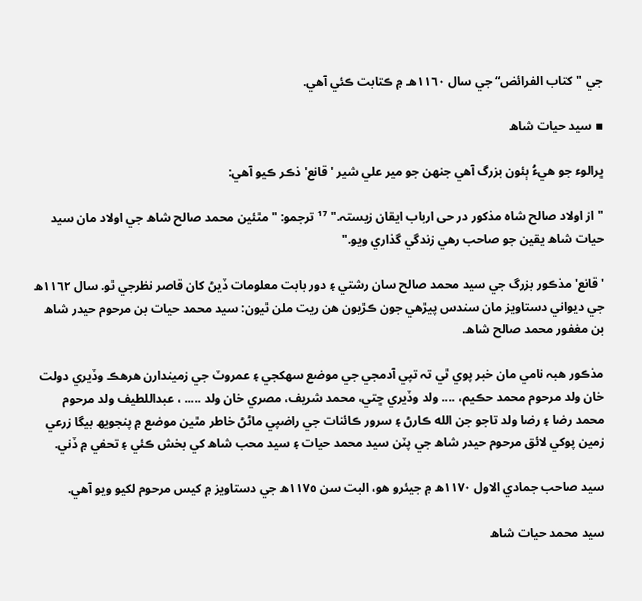جي "كتاب الفرائض“ جي سال ١١٦٠هـ ۾ ڪتابت ڪئي آهي.

▪ سيد حيات شاھ

ڀرالوء جو ھيءُ ٻئون بزرگ آهي جنھن جو مير علي شير 'قانع' ذڪر ڪيو آهي:

"از اولاد صالح شاہ مذکور در حی ارباب ایقان زیستہ." ¹⁷ ترجمو: "مٿئين محمد صالح شاھ جي اولاد مان سيد حيات شاھ یقین جو صاحب رهي زندگي گذاري ويو."

'قانع' مذڪور بزرگ جي سيد محمد صالح سان رشتي ۽ دور بابت معلومات ڏيڻ کان قاصر نظرجي ٿو. سال ١١٦٢ھ جي ديواني دستاويز مان سندس پيڙهي جون ڪڙيون هن ريت ملن ٿيون: سيد محمد حيات بن مرحوم حيدر شاھ بن مغفور محمد صالح شاھ.

مذڪور هبہ نامي مان خبر پوي ٿي تہ تپي آدمجي جي موضع سھکجي ۽ عمروٽ جي زميندارن هرهڪ وڏيري دولت خان ولد مرحوم محمد حڪيم، .... ولد وڏيري ڇتي، محمد شريف، مصري خان ولد ..... ، عبداللطيف ولد مرحوم محمد رضا ۽ رضا ولد تاجو جن الله ڪارڻ ۽ سرور ڪائنات جي راضپي ماڻڻ خاطر مٿين موضع ۾ پنجويھ بيگا زرعي زمين پوکي لائق مرحوم حيدر شاھ جي پٽن سيد محمد حيات ۽ سيد محب شاھ کي بخش ڪئي ۽ تحفي ۾ ڏني.

سيد صاحب جمادي الاول ١١٧٠ھ ۾ جيئرو هو، البت سن ١١٧٥ھ جي دستاويز ۾ کيس مرحوم لکيو ويو آهي.

سيد محمد حيات شاھ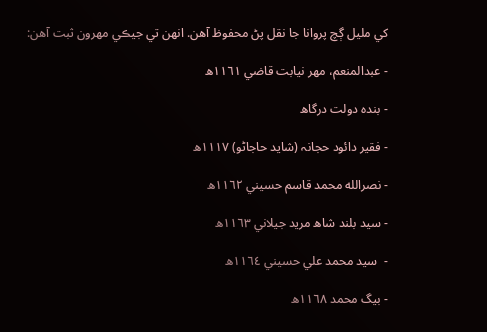کي مليل ڳچ پروانا جا نقل پڻ محفوظ آهن. انھن تي جيڪي مھرون ثبت آهن:

- عبدالمنعم، مھر نيابت قاضي ١١٦١ھ

- بنده دولت درگاھ

- فقير دائود حجانہ (شاید حاجاڻو) ١١١٧ھ

- نصرالله محمد قاسم حسيني ١١٦٢ھ

- سيد بلند شاھ مريد جيلاني ١١٦٣ھ

-  سيد محمد علي حسيني ١١٦٤ھ

- بيگ محمد ١١٦٨ھ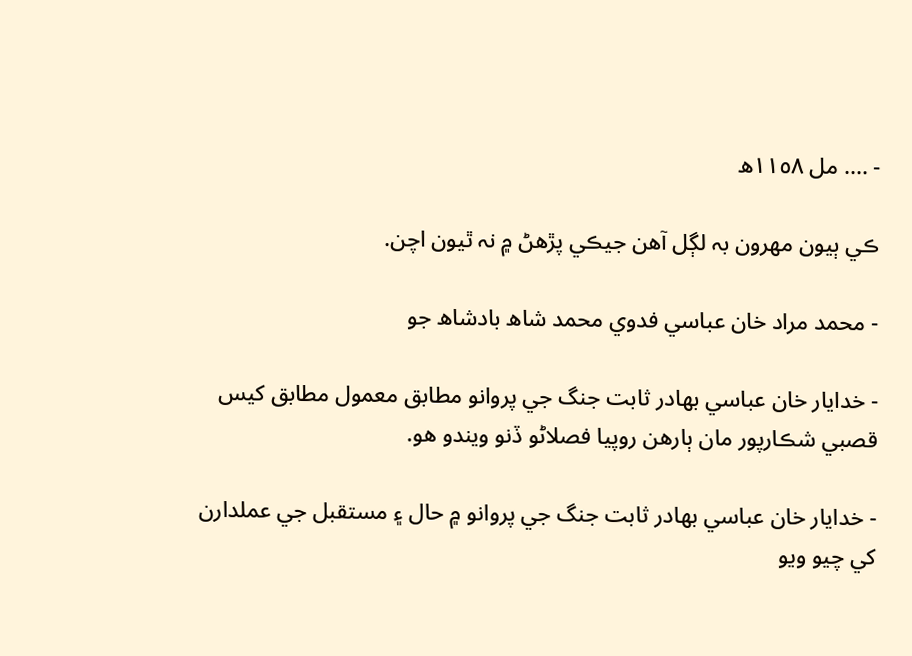- .... مل ١١٥٨ھ

ڪي ٻيون مھرون بہ لڳل آهن جيڪي پڙهڻ ۾ نہ ٿيون اچن.

- محمد مراد خان عباسي فدوي محمد شاھ بادشاھ جو

- خدايار خان عباسي بھادر ثابت جنگ جي پروانو مطابق معمول مطابق کيس قصبي شڪارپور مان ٻارهن روپيا فصلاڻو ڏنو ويندو هو.

- خدايار خان عباسي بھادر ثابت جنگ جي پروانو ۾ حال ۽ مستقبل جي عملدارن کي چيو ويو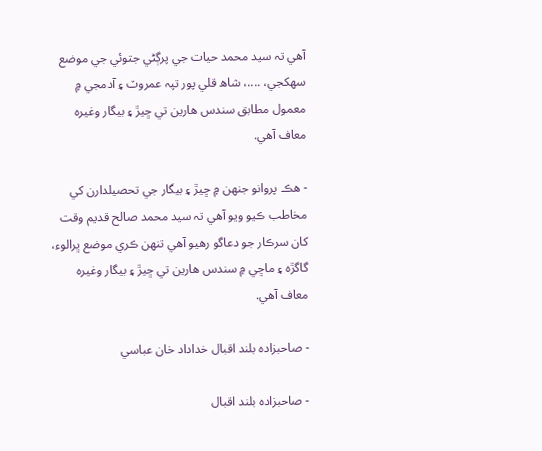آهي تہ سيد محمد حيات جي پرڳڻي جتوئي جي موضع سھکجي، ....، شاھ قلي پور تپہ عمروٽ ۽ آدمجي ۾ معمول مطابق سندس هارين تي ڇيڙ ۽ بيگار وغيره معاف آهي.

- هڪ پروانو جنھن ۾ ڇيڙ ۽ بيگار جي تحصيلدارن کي مخاطب ڪيو ويو آهي تہ سيد محمد صالح قديم وقت کان سرڪار جو دعاگو رهيو آهي تنھن ڪري موضع ڀرالوء، گاگڙہ ۽ ماڇي ۾ سندس هارين تي ڇيڙ ۽ بيگار وغيره معاف آهي.

- صاحبزادہ بلند اقبال خداداد خان عباسي

- صاحبزادہ بلند اقبال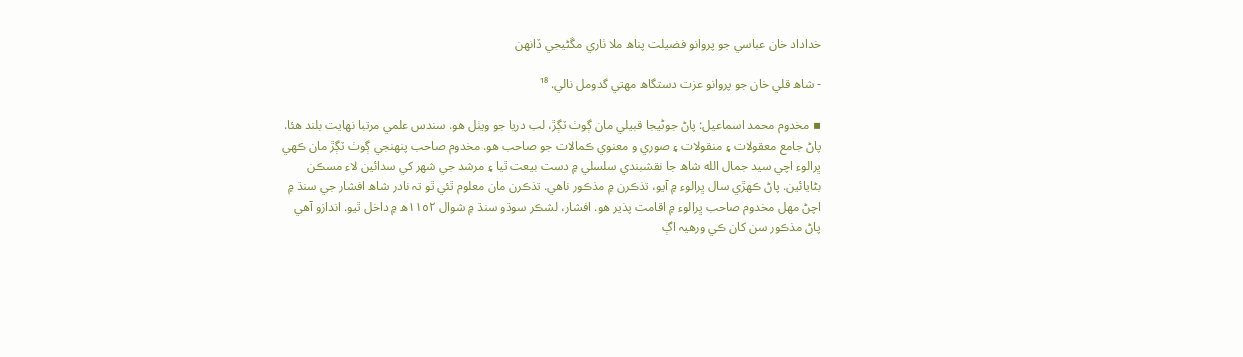خداداد خان عباسي جو پروانو فضيلت پناھ ملا ٺاري مڱڻيجي ڏانھن

- شاھ قلي خان جو پروانو عزت دستگاھ مھتي گدومل نالي. ¹⁸

▪ مخدوم محمد اسماعيل: پاڻ جوڻيجا قبيلي مان ڳوٺ ٽڳڙ، لب دريا جو ويٺل هو. سندس علمي مرتبا نھايت بلند هئا. پاڻ جامع معقولات ۽ منقولات ۽ صوري و معنوي ڪمالات جو صاحب هو. مخدوم صاحب پنھنجي ڳوٺ ٽڳڙ مان ڪھي ڀرالوء اچي سيد جمال الله شاھ جا نقشبندي سلسلي ۾ دست بيعت ٿيا ۽ مرشد جي شھر کي سدائين لاء مسڪن بڻايائين. پاڻ ڪھڙي سال ڀرالوء ۾ آيو، تذڪرن ۾ مذڪور ناھي. تذڪرن مان معلوم ٿئي ٿو تہ نادر شاھ افشار جي سنڌ ۾ اچڻ مھل مخدوم صاحب ڀرالوء ۾ اقامت پذير هو. افشار، لشڪر سوڌو سنڌ ۾ شوال ١١٥٢ھ ۾ داخل ٿيو. اندازو آهي پاڻ مذڪور سن کان ڪي ورھيہ اڳ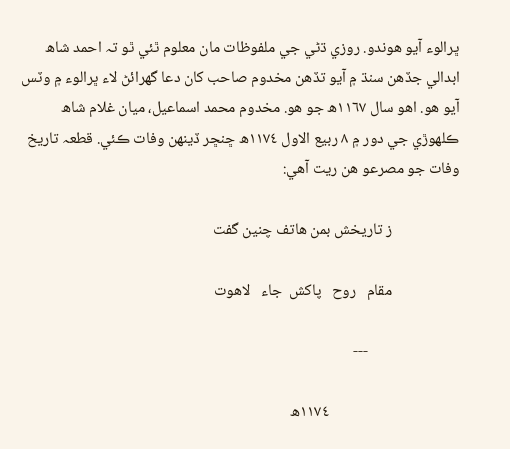ڀرالوء آيو هوندو. روزي ڌڻي جي ملفوظات مان معلوم ٿئي ٿو تہ احمد شاھ ابدالي جڏهن سنڌ ۾ آيو تڏهن مخدوم صاحب کان دعا گھرائڻ لاء ڀرالوء ۾ وٽس آيو هو. اهو سال ١١٦٧ھ جو هو. مخدوم محمد اسماعيل، ميان غلام شاھ ڪلھوڙي جي دور ۾ ٨ ربيع الاول ١١٧٤ھ ڇنڇر ڏينھن وفات ڪئي. قطعہ تاريخ وفات جو مصرعو هن ريت آهي:

                   ز تاریخش بمن ھاتف چنین گفت

                   مقام   روح   پاکش  جاء   لاھوت

                          ---

                                     ١١٧٤ھ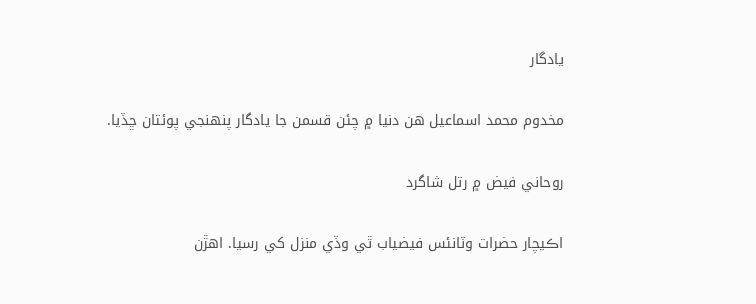يادگار

مخدوم محمد اسماعيل هن دنيا ۾ چئن قسمن جا یادگار پنھنجي پوئتان ڇڏيا.

روحاني فيض ۾ رتل شاگرد

اڪيچار حضرات وٽانئس فيضياب ٿي وڏي منزل کي رسيا. اهڙن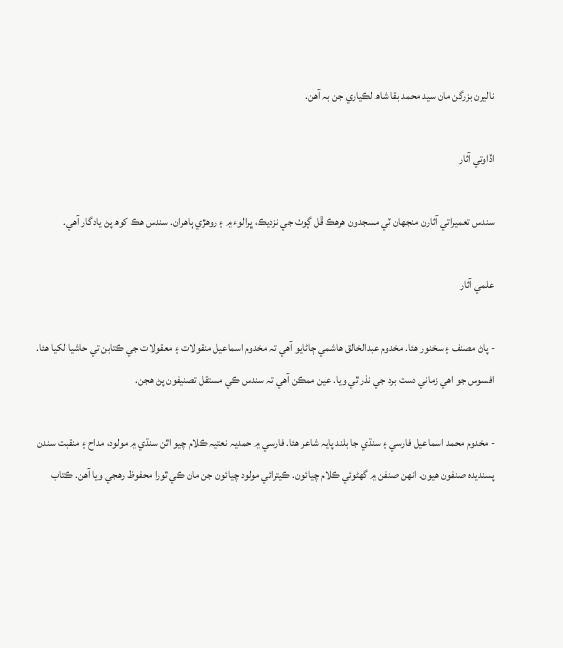ناليرن بزرگن مان سيد محمد بقا شاھ لڪياري جن بہ آهن.

اڏاوتي آثار

سندس تعميراتي آثارن منجھان ٽي مسجدون هرهڪ ڦل ڳوٺ جي نزديڪ، ڀرالوء ۾ ۽ روھڙي ٻاهران. سندس هڪ کوھ پڻ يادگار آهي.

علمي آثار

- پاڻ مصنف ۽ سخنور هئا. مخدوم عبدالخالق هاشمي ڄاڻايو آهي تہ مخدوم اسماعيل منقولات ۽ معقولات جي ڪتابن تي حاشيا لکيا هئا. افسوس جو اهي زماني دست برد جي نذر ٿي ويا. عين ممڪن آهي تہ سندس ڪي مستقل تصنيفون پڻ هجن.

- مخدوم محمد اسماعيل فارسي ۽ سنڌي جا بلند پایہ شاعر هئا. فارسي ۾ حمدیہ نعتیہ ڪلام چيو اٿن سنڌي ۾ مولود، مداح ۽ منقبت سندن پسندیده صنفون هيون. انھن صنفن ۾ گھٹوئي ڪلام چیائون. ڪيترائي مولود چیائون جن مان ڪي ٿورا محفوظ رهجي ويا آهن. ڪتاب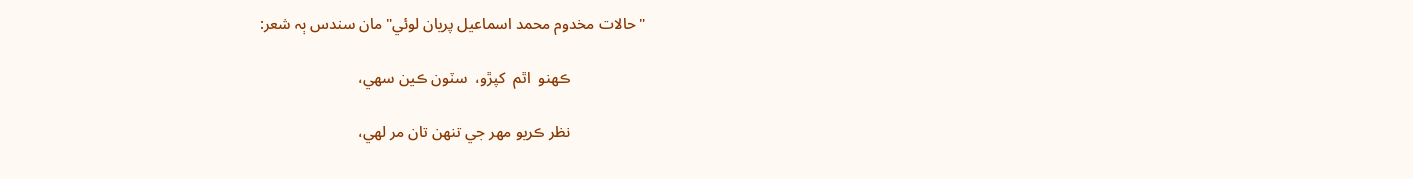"حالات مخدوم محمد اسماعیل پريان لوئي" مان سندس ٻہ شعر:

                   ڪھنو  اٿم  كپڙو،  سٽون ڪين سھي،

                   نظر ڪريو مھر جي تنھن تان مر لھي،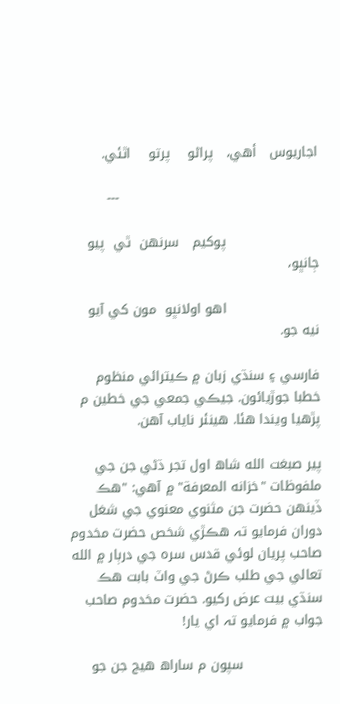اجاريوس   أهي،   پراڻو    پرتو    اٿئي.

                                             ---

                     پوکيم   سرنھن  ٿي  پيو   ڄانڀو،

                     اهو اولانڀو  مون کي آيو  نيه جو.

فارسي ۽ سنڌي زبان ۾ ڪيترائي منظوم خطبا جوڙيائون. جيڪي جمعي جي خطين م پڙھیا ويندا هئا. هينئر ناياب آهن.

پير صبغت الله شاھ اول تجر ڌڻي جن جي ملفوظات "خزانه المعرفة" ۾ آهي: "هڪ ڏينھن حضرت جن مثنوي معنوي جي شغل دوران فرمايو تہ هڪڙي شخص حضرت مخدوم صاحب پریان لوئي قدس سره جي درٻار ۾ الله تعالي جي طلب ڪرڻ جي واٽ بابت هڪ سنڌي بيت عرض ركيو. حضرت مخدوم صاحب جواب ۾ فرمايو تہ اي يار!

                  سپون م ساراھ هیج جن جو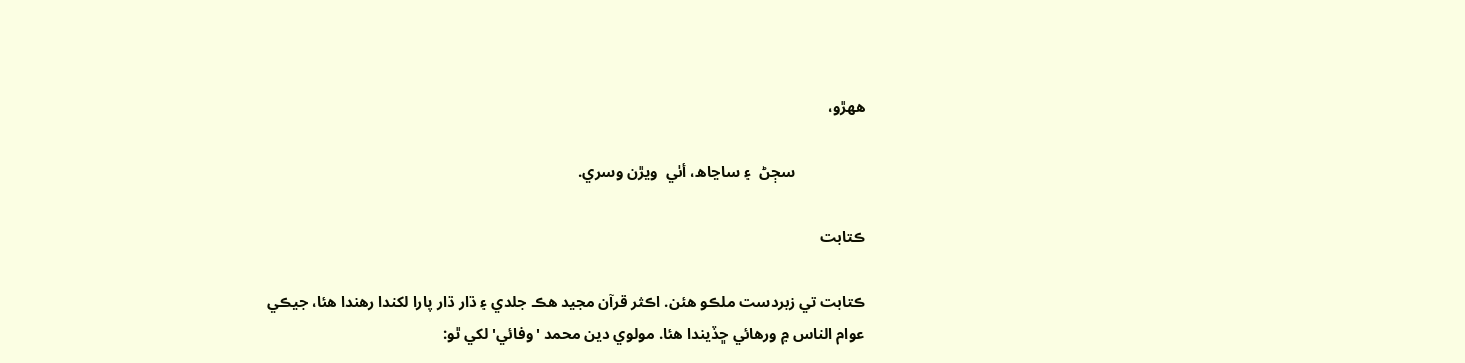ههڙو،

                  سڄڻ  ۽ ساڃاھ، أٺي  ويڙن وسري.

ڪتابت

ڪتابت تي زبردست ملڪو هئن. اڪثر قرآن مجيد هڪ جلدي ۽ ڌار ڌار پارا لکندا رهندا هئا، جيڪي عوام الناس ۾ ورهائي ڇڏيندا هئا. مولوي دين محمد 'وفائي' لکي ٿو: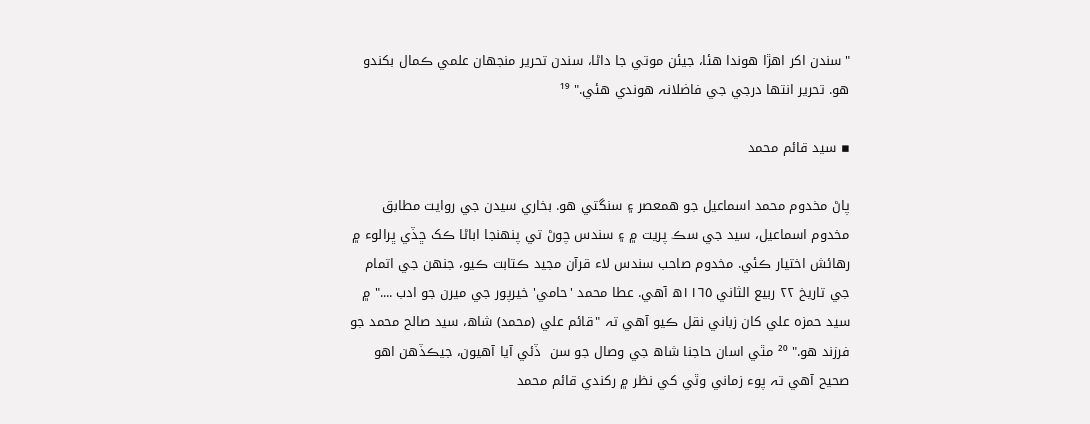"سندن اكر اهڙا هوندا هئا، جيئن موتي جا داٹا، سندن تحرير منجهان علمي ڪمال بكندو هو. تحرير انتھا درجي جي فاضلانہ هوندي هئي." ¹⁹

▪ سيد قائم محمد

پاڻ مخدوم محمد اسماعيل جو همعصر ۽ سنگتي هو. بخاري سيدن جي روايت مطابق مخدوم اسماعيل، سيد جي سڪ پريت ۾ ۽ سندس چوڻ تي پنھنجا اباڻا ڪک ڇڏي ڀرالوء ۾ رھائش اختيار ڪئي. مخدوم صاحب سندس لاء قرآن مجيد ڪتابت ڪيو، جنھن جي اتمام جي تاريخ ٢٢ ربیع الثاني ١١٦٥ھ آهي. عطا محمد 'حامي' خيرپور جي ميرن جو ادب ...." ۾ سيد حمزہ علي کان زباني نقل ڪيو آهي تہ "قائم علي (محمد) شاھ، سيد صالح محمد جو فرزند هو." ²⁰ مٿي اسان حاجنا شاھ جي وصال جو سن  ڏئي آيا آهيون، جيڪڏھن اهو صحيح آهي تہ پوء زماني وٿي کي نظر ۾ رکندي قائم محمد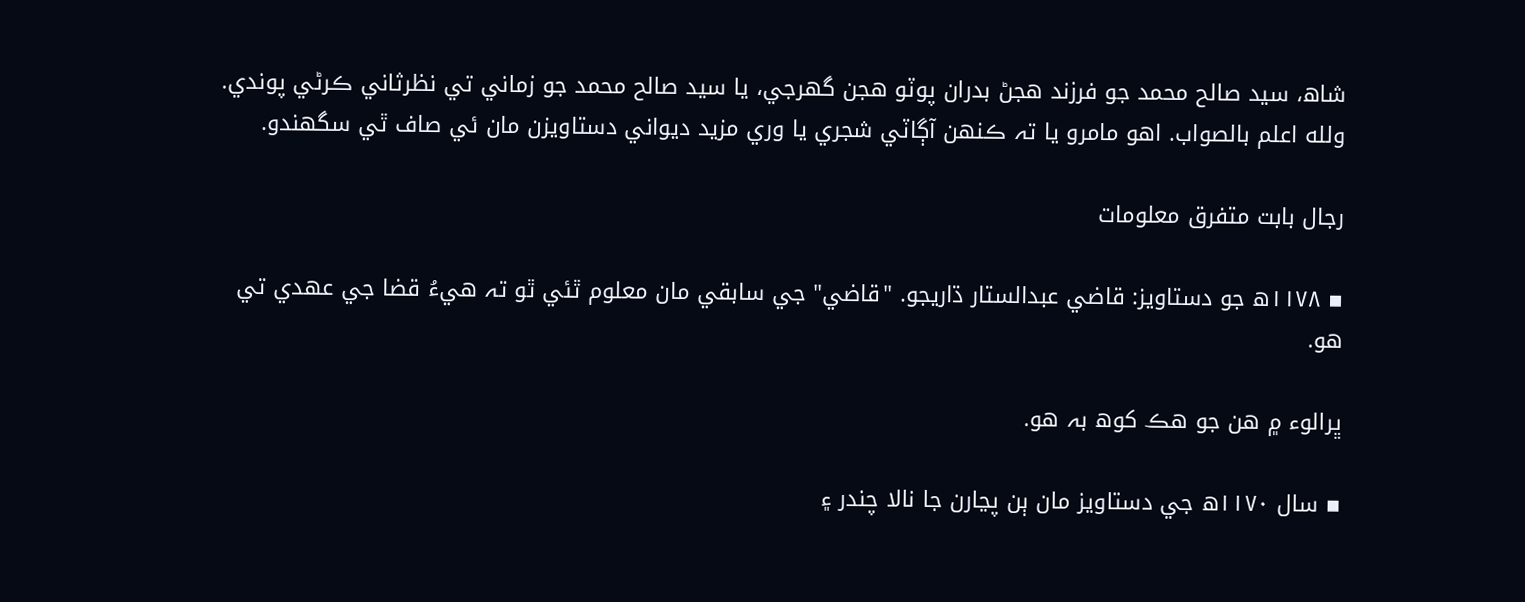شاھ، سيد صالح محمد جو فرزند هجڻ بدران پوٽو هجن گھرجي، يا سيد صالح محمد جو زماني تي نظرثاني ڪرڻي پوندي. ولله اعلم بالصواب. اهو مامرو يا تہ ڪنھن آڳاٽي شجري يا وري مزيد ديواني دستاويزن مان ئي صاف ٿي سگھندو.

رجال بابت متفرق معلومات

▪ ١١٧٨ھ جو دستاويز: قاضي عبدالستار ڌاريجو. "قاضي" جي سابقي مان معلوم ٿئي ٿو تہ هيءُ قضا جي عھدي تي هو.

ڀرالوء ۾ هن جو هڪ کوھ بہ هو.

▪ سال ١١٧٠ھ جي دستاويز مان ٻن پڃارن جا نالا چندر ۽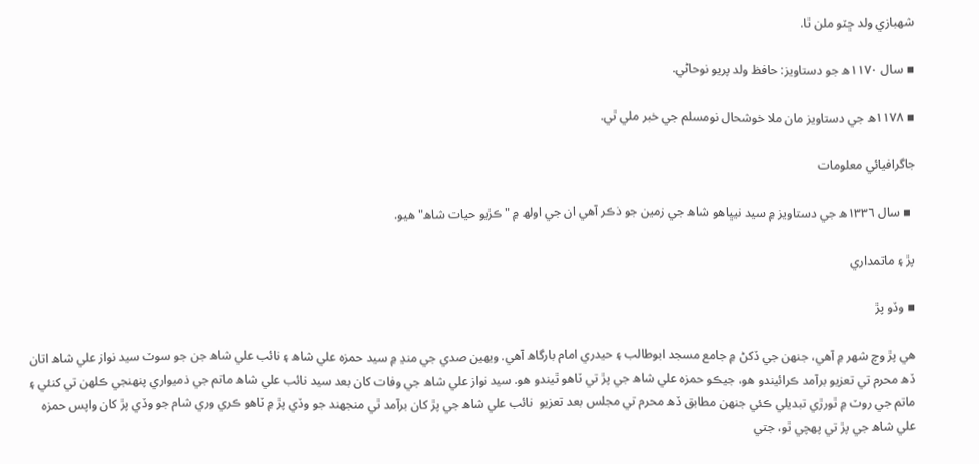شھبازي ولد ڇٽو ملن ٿا.

▪ سال ١١٧٠ھ جو دستاويز: حافظ ولد پريو نوحاڻي.

▪ ١١٧٨ھ جي دستاويز مان ملا خوشحال نومسلم جي خبر ملي ٿي.

جاگرافيائي معلومات

 ▪ سال ١٣٣٦ھ جي دستاويز ۾ سيد نيڀاهو شاھ جي زمين جو ذڪر آهي ان جي اولھ ۾ "ڪڙيو حيات شاھ" هيو.

پڙ ۽ ماتمداري

▪ وڏو پڙ

هي پڙ وچ شھر ۾ آهي، جنھن جي ڏکڻ ۾ جامع مسجد ابوطالب ۽ حيدري امام بارگاھ آھي. ويھين صدي جي منڍ ۾ سيد حمزہ علي شاھ ۽ نائب علي شاھ جن جو سوٽ سيد نواز علي شاھ اتان ڏھ محرم تي تعزيو برآمد ڪرائيندو ھو، جيڪو حمزہ علي شاھ جي پڙ تي ٽاهو ٿيندو ھو. سيد نواز علي شاھ جي وفات کان بعد سيد نائب علي شاھ ماتم جي ذميواري پنھنجي ڪلھن تي کنئي ۽ ماتم جي روٽ ۾ ٿورڙي تبديلي ڪئي جنھن مطابق ڏھ محرم تي مجلس بعد تعزيو  نائب علي شاھ جي پڙ کان برآمد ٿي منجھند جو وڏي پڙ ۾ ٽاهو ڪري وري شام جو وڏي پڙ کان واپس حمزہ علي شاھ جي پڙ تي پھچي ٿو، جتي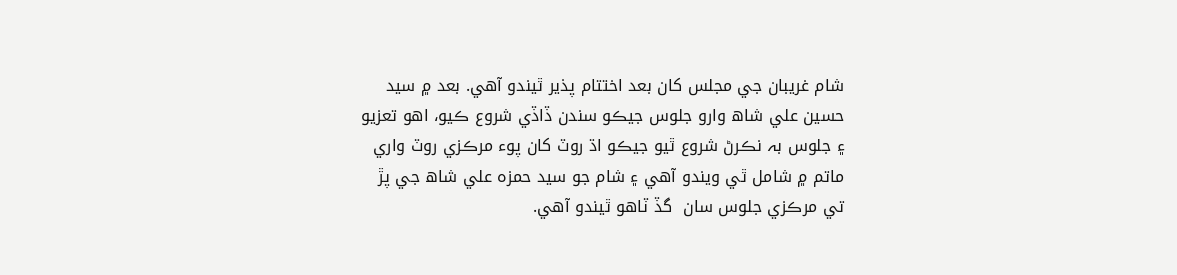شام غريبان جي مجلس کان بعد اختتام پذير ٿيندو آهي. بعد ۾ سيد حسين علي شاھ وارو جلوس جيڪو سندن ڏاڏي شروع ڪيو، اھو تعزيو ۽ جلوس بہ نڪرڻ شروع ٿيو جيڪو اڌ روٽ کان پوء مرڪزي روٽ واري ماتم ۾ شامل ٿي ويندو آھي ۽ شام جو سيد حمزه علي شاھ جي پڙ تي مرڪزي جلوس سان  گڏ ٽاهو ٿيندو آھي.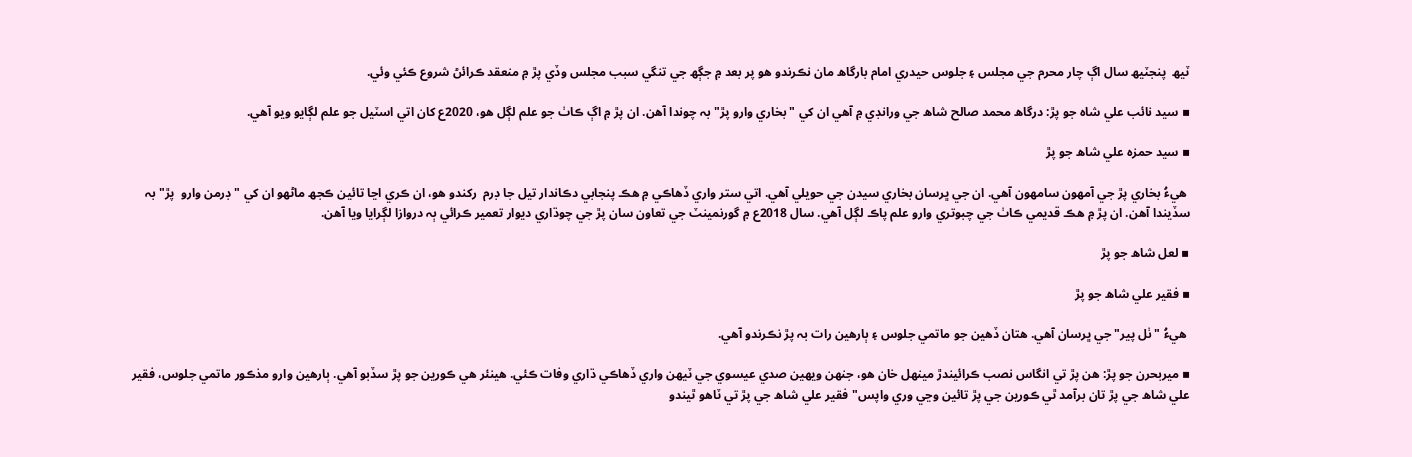ٽيھ  پنجٽيھ سال اڳ چار محرم جي مجلس ۽ جلوس حيدري امام بارگاھ مان نڪرندو ھو پر بعد ۾ جڳھ جي تنگي سبب مجلس وڏي پڙ ۾ منعقد ڪرائڻ شروع ڪئي وئي.

▪ سيد نائب علي شاہ جو پڙ: درگاھ محمد صالح شاھ جي ورانڊي ۾ آھي ان کي "بخاري وارو پڙ" بہ چوندا آھن. ان پڙ ۾ اڳ ڪاٺ جو علم لڳل ھو، 2020ع کان اتي اسٽيل جو علم لڳايو ويو آهي.

▪ سيد حمزہ علي شاھ جو پڙ

 هيءُ بخاري پڙ جي آمھون سامھون آھي. ان جي ڀرسان بخاري سيدن جي حويلي آھي. اتي ستر واري ڏھاڪي ۾ ھڪ پنجابي دڪاندار تيل جا ڊرم  رکندو ھو، ان ڪري اڃا تائين ڪجھ ماڻھو ان کي "ڊرمن وارو  پڙ" بہ سڏيندا آھن. ان پڙ ۾ ھڪ قديمي ڪاٺ جي چبوتري وارو علم پاڪ لڳل آھي. سال 2018ع ۾ گورنمينٽ جي تعاون سان پڙ جي چوڌاري ديوار تعمير ڪرائي ٻہ دروازا لڳرايا ويا آھن.

▪ لعل شاھ جو پڙ

▪ فقير علي شاھ جو پڙ

 هيءُ "ٺل پير" جي ڀرسان آھي. هتان ڏهين جو ماتمي جلوس ۽ ٻارهين رات بہ پڙ نڪرندو آهي.

▪ ميربحرن جو پڙ: هن پڙ تي انگاس نصب ڪرائيندڙ مينھل خان هو، جنھن ويھين صدي عيسوي جي ٽيھن واري ڏھاڪي ڌاري وفات ڪئي. هينئر هي ڪورين جو پڙ سڏبو آهي. ٻارهين وارو مذڪور ماتمي جلوس، فقير علي شاھ جي پڙ تان برآمد ٿي ڪورين جي پڙ تائين وڃي وري واپس"فقير علي شاھ جي پڙ تي ٽاهو ٿيندو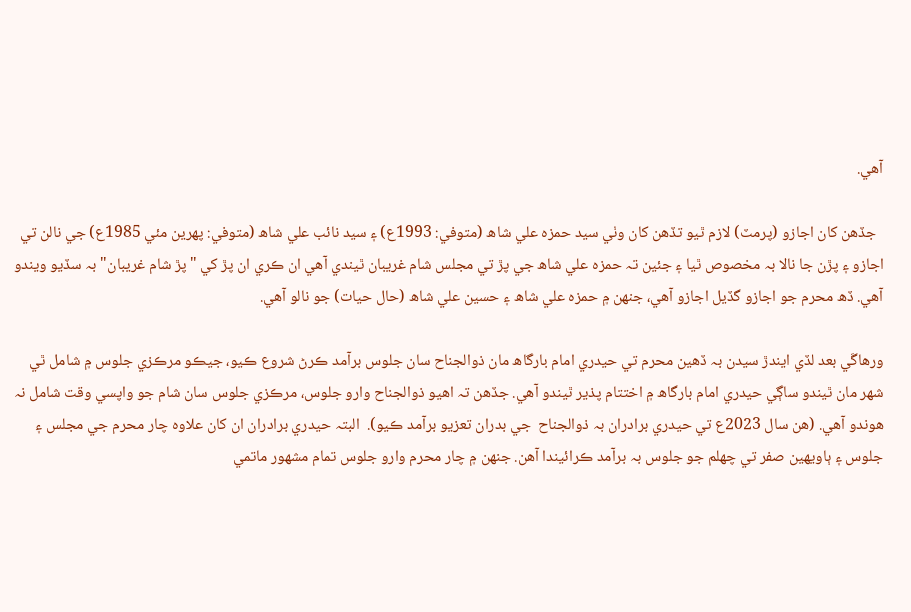آھي.

  جڏھن کان اجازو (پرمٽ) لازم ٿيو تڏهن کان وٺي سيد حمزہ علي شاھ (متوفي: 1993ع) ۽ سيد نائب علي شاھ (متوفي: پھرين مئي 1985ع) جي نالن تي اجازو ۽ پڙن جا نالا بہ مخصوص ٿيا ۽ جئين تہ حمزہ علي شاھ جي پڙ تي مجلس شام غريبان ٿيندي آهي ان ڪري ان پڙ کي "پڙ شام غريبان" بہ سڏيو ويندو آهي. ڏھ محرم جو اجازو گڏيل اجازو آهي، جنھن ۾ حمزہ علي شاھ ۽ حسين علي شاھ (حال حیات) جو نالو آهي.

ورهاڱي بعد لڏي ايندڙ سيدن بہ ڏھين محرم تي حيدري امام بارگاھ مان ذوالجناح سان جلوس برآمد ڪرڻ شروع ڪيو، جيڪو مرڪزي جلوس ۾ شامل ٿي شھر مان ٿيندو ساڳي حيدري امام بارگاھ ۾ اختتام پذير ٿيندو آهي. جڏھن تہ اھيو ذوالجناح وارو جلوس، مرڪزي جلوس سان شام جو واپسي وقت شامل نہ ھوندو آھي. (ھن سال 2023ع تي حيدري برادران بہ ذوالجناح  جي بدران تعزيو برآمد ڪيو).  البتہ حيدري برادران ان کان علاوه چار محرم جي مجلس ۽ جلوس ۽ ٻاويھين صفر تي چھلم جو جلوس بہ برآمد ڪرائيندا آھن. جنھن ۾ چار محرم وارو جلوس تمام مشھور ماتمي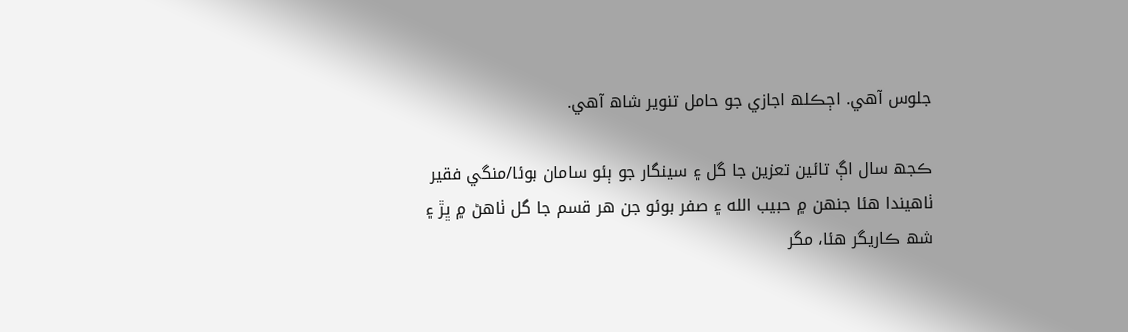جلوس آھي. اڄڪلھ اجازي جو حامل تنوير شاھ آھي.

ڪجھ سال اڳ تائين تعزين جا گل ۽ سينگار جو ٻئو سامان بوئا/منگي فقير ٺاھيندا ھئا جنھن ۾ حبيب الله ۽ صفر بوئو جن هر قسم جا گل ٺاهڻ ۾ ڀڙ ۽ شھ ڪاريگر ھئا، مگر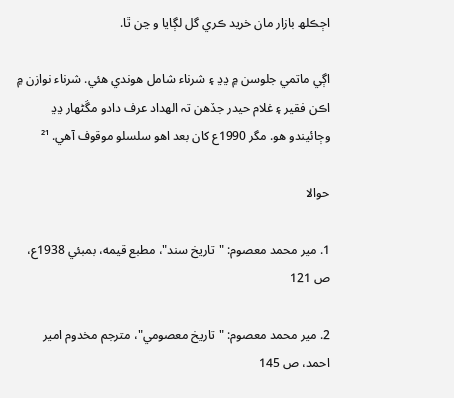اڄڪلھ بازار مان خريد ڪري گل لڳايا و ڃن ٿا.

اڳي ماتمي جلوسن ۾ ڍڍ ۽ شرناء شامل هوندي هئي. شرناء نوازن ۾ اڪن فقير ۽ غلام حيدر جڏهن تہ الھداد عرف دادو مڱڻھار ڍڍ وڄائيندو ھو. مگر 1990ع کان بعد اھو سلسلو موقوف آهي. ²¹

حوالا

1. مير محمد معصوم: "تاريخ سند"، مطبع قيمه، بمبئي 1938ع، ص 121

2. مير محمد معصوم: "تاريخ معصومي"، مترجم مخدوم امير احمد، ص 145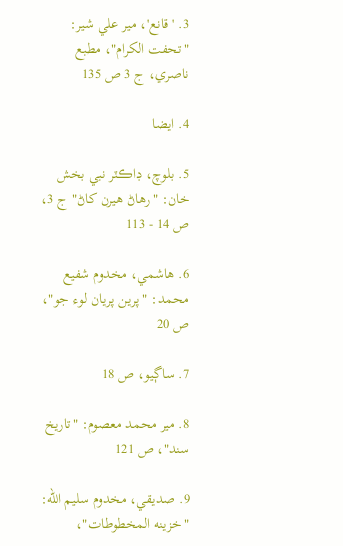3. 'قانع'، مير علي شير: "تحفت الکرام"، مطبع ناصري، ج 3 ص 135

4. ايضا

5. بلوچ، ڊاڪٽر نبي بخش خان: "رھاڻ هيرن کاڻ" ج 3، ص 14 - 113

6. هاشمي، مخدوم شفيع محمد: "پرين پريان لوء جو"، ص 20

7. ساڳيو، ص 18

8. مير محمد معصوم: "تاريخ سند"، ص 121

9. صديقي، مخدوم سليم الله: "خزينه المخطوطات"،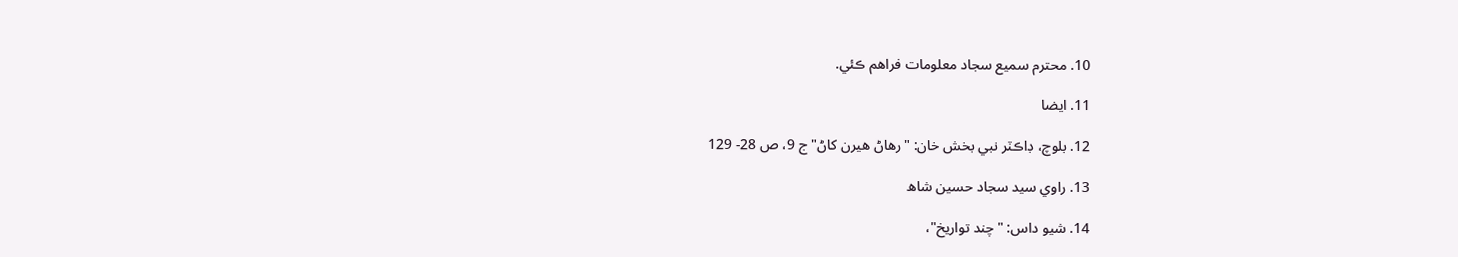10. محترم سميع سجاد معلومات فراهم ڪئي.

11. ايضا

12. بلوچ، ڊاڪٽر نبي بخش خان: "رھاڻ هيرن کاڻ" ج 9، ص 28- 129

13. راوي سيد سجاد حسين شاھ

14. شيو داس: "چند تواريخ"،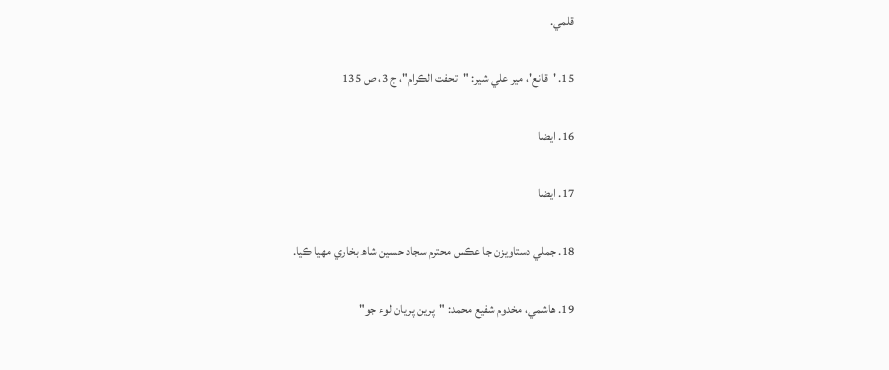قلمي.

15. 'قانع'، مير علي شير: "تحفت الڪرام"، ج 3، ص 135

16. ايضا

17. ايضا

18. جملي دستاويزن جا عڪس محترم سجاد حسين شاھ بخاري مھيا ڪيا.

19. هاشمي، مخدوم شفيع محمد: "پرين پريان لوء جو"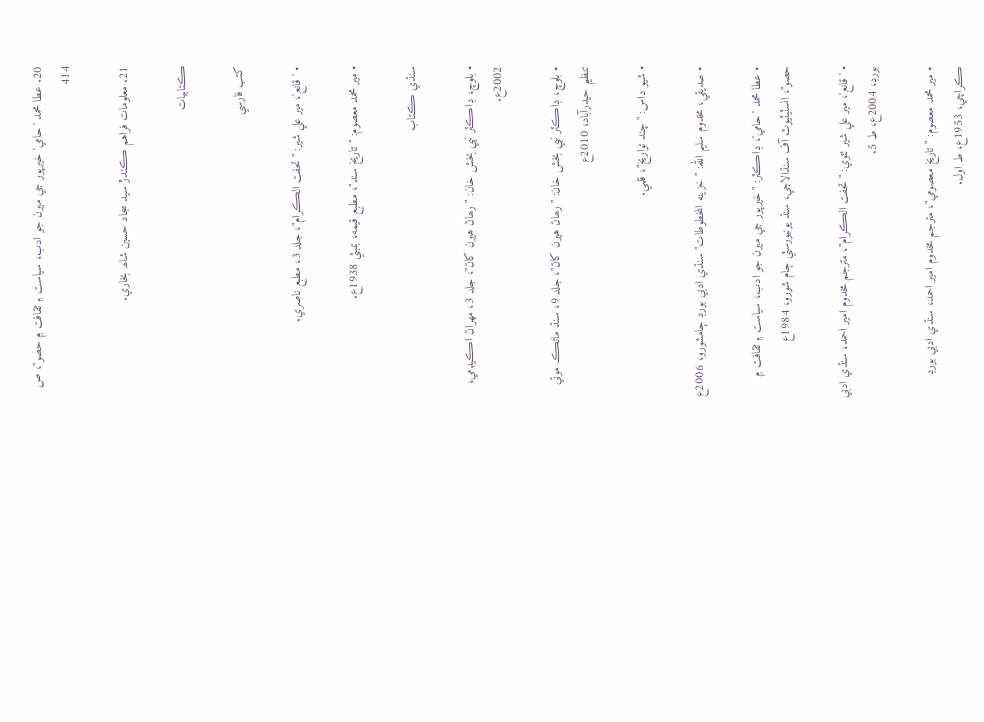20. عطا محمد 'حامي' خيرپور جي ميرن جو ادب، سياست ۽ ثقافت ۾ حصو"، ص 414

21. معلومات فراهم ڪندڙ سيد سجاد حسين شاھ بخاري.

ڪتابيات

کتب فارسي

• 'قانع'، مير علي شير: "تحفت الڪرام"، جلد 3، مطبع ناصري.

• مير محمد معصوم: "تاريخ سند"، مطبع قيمه، بمبئي 1938ع.

سنڌي ڪتاب

• بلوچ، ڊاڪٽر نبي بخش خان: "رھاڻ هيرن کاڻ"، جلد 3، مھراڻ اڪيڊمي، 2002ع.

• بلوچ، ڊاڪٽر نبي بخش خان: "رھاڻ هيرن کاڻ"، جلد 9، سنڌ ماڻڪ موتي تنظيم حيدرآباد، 2010ع

• شيو داس: "چند تواريخ"، قلمي.

• صديقي، مخدوم سليم الله: " خزينه المخطوطات" سنڌي ادبي بورڊ ڄامشورو، 2006ع

• عطا محمد 'حامي'، ڊاڪٽر: "خيرپور جي ميرن جو ادب، سياست ۽ ثقافت ۾ حصو"، انسٽيٽيوٽ آف سنڌالاجي، سنڌ يونيورسٽي ڄام شورو، 1984ع

• 'قانع'، مير علي شير ٺٽوي: "تحفت الڪرام"، مترجم مخدوم امير احمد، سنڌي ادبي بورڊ، 2004ع، ط 5.

• مير محمد معصوم: "تاريخ معصومي"، مترجم مخدوم امير احمد، سنڌي ادبي بورڊ ڪراچي، 1953ع، ط اول.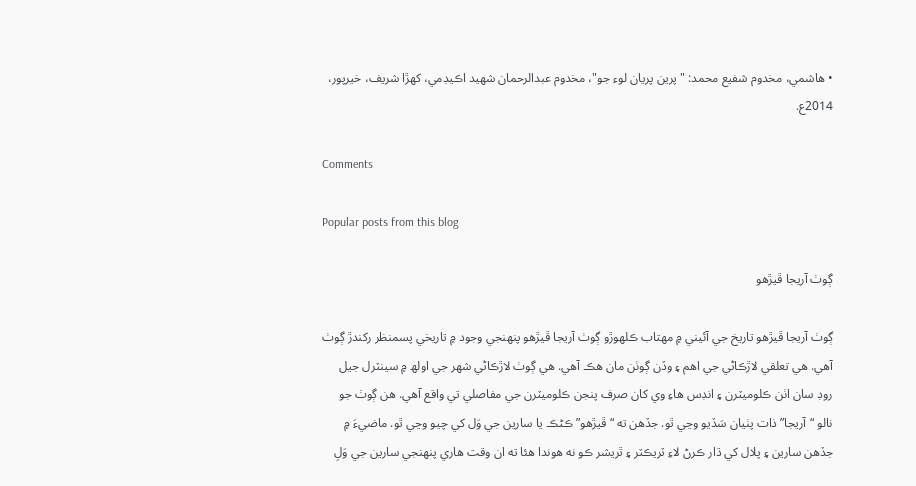• هاشمي، مخدوم شفيع محمد: "پرين پريان لوء جو"، مخدوم عبدالرحمان شھيد اڪيڊمي، کھڙا شريف، خيرپور، 2014ع.

Comments

Popular posts from this blog

ڳوٺ آريجا ڦيڙھو

ڳوٺ آريجا ڦيڙھو تاريخ جي آئيني ۾ مھتاب ڪلھوڙو ڳوٺ آريجا ڦيڙھو پنھنجي وجود ۾ تاريخي پسمنظر رکندڙ ڳوٺ آهي. هي تعلقي لاڙڪاڻي جي اهم ۽ وڏن ڳوٺن مان هڪ آهي. هي ڳوٺ لاڙڪاڻي شھر جي اولھ ۾ سينٽرل جيل روڊ سان اٺن ڪلوميٽرن ۽ انڊس هاءِ وي کان صرف پنجن ڪلوميٽرن جي مفاصلي تي واقع آهي. هن ڳوٺ جو نالو “آريجا” ذات پٺيان سَڏيو وڃي ٿو. جڏهن ته “ڦيڙهو” ڪڻڪ يا سارين جي وَل کي چيو وڃي ٿو. ماضيءَ ۾ جڏهن سارين ۽ پلال کي ڌار ڪرڻ لاءِ ٽريڪٽر ۽ ٿريشر ڪو نه هوندا هئا ته ان وقت ھاري پنھنجي سارين جي وَلِ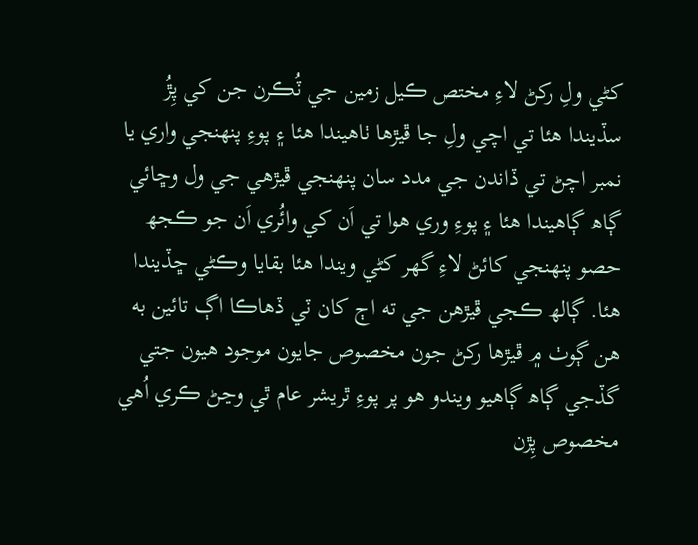کڻي ولِ رکڻ لاءِ مختص ڪيل زمين جي ٽُڪرن جن کي پِڙُ سڏيندا هئا تي اچي ولِ جا ڦيڙها ٺاهيندا هئا ۽ پوءِ پنھنجي واري يا نمبر اچڻ تي ڏاندن جي مدد سان پنھنجي ڦيڙھي جي ول وڇائي ڳاھ ڳاهيندا هئا ۽ پوءِ وري هوا تي اَن کي وائُري اَن جو ڪجھ حصو پنهنجي کائڻ لاءِ گهر کڻي ويندا هئا بقايا وڪڻي ڇڏيندا هئا. ڳالھ ڪجي ڦيڙهن جي ته اڄ کان ٽي ڏهاڪا اڳ تائين به هن ڳوٺ ۾ ڦيڙها رکڻ جون مخصوص جايون موجود هيون جتي گڏجي ڳاھ ڳاهيو ويندو هو پر پوءِ ٿريشر عام ٿي وڃڻ ڪري اُهي مخصوص پِڙن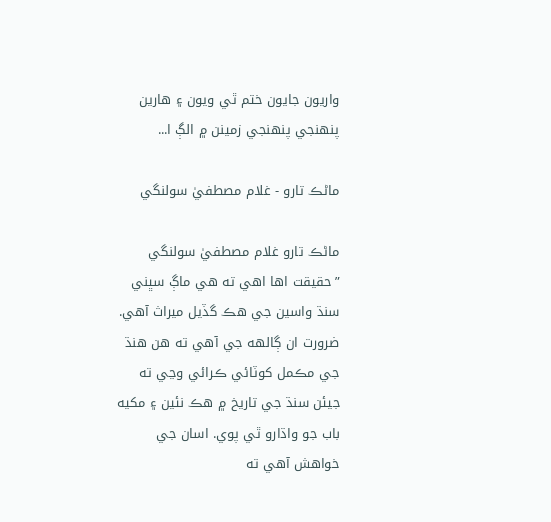واريون جايون ختم ٿي ويون ۽ هارين پنهنجي پنهنجي زمينن ۾ الڳ ا...

ماڻڪ تارو - غلام مصطفيٰ سولنگي

ماڻڪ تارو غلام مصطفيٰ سولنگي ”حقيقت اها اهي ته هي ماڳ سڀني سنڌ واسين جي هڪ گڏيل ميراث آهي. ضرورت ان ڳالهه جي آهي ته هن هنڌ جي مڪمل کوٽائي ڪرائي وڃي ته جيئن سنڌ جي تاريخ ۾ هڪ نئين ۽ مکيه باب جو واڌارو ٿي پوي. اسان جي خواهش آهي ته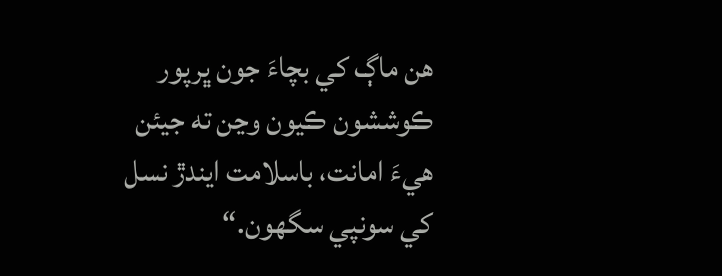هن ماڳ کي بچاءَ جون ڀرپور ڪوششون ڪيون وڃن ته جيئن هيءَ امانت، باسلامت ايندڙ نسل کي سونپي سگهون.“